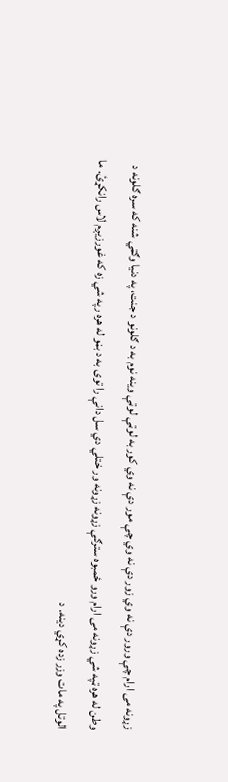زړونه می ارام چې ورور دې نه وي زور دې نه وي چې مور دې نه وي کور به لوټې لوټې وینه نوم به د ګلونو د جنت، په دنیا وګټي شنه که سره ګلونه د وطن له هره ټپه شي زړونه می ارام ورو ځمبوه سترګې زړونه زړونه ور ختلي دي سل دانې را توی به د بڼو له هره رپه شي زه که غورزیږم لاس رانکړئ. ما الوتل په مات وزر زده کړي دینه. د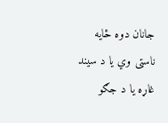جانان دوه ځايه ناستی وي يا د سیند غاړه يا د جګو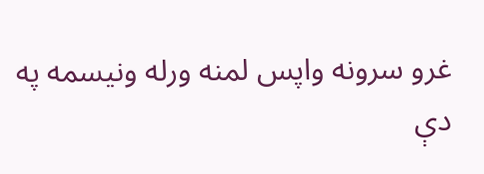غرو سرونه واپس لمنه ورله ونیسمه په دې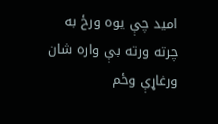امید چې یوه ورځ به چرته ورته بې واره شان ورغاړې وځم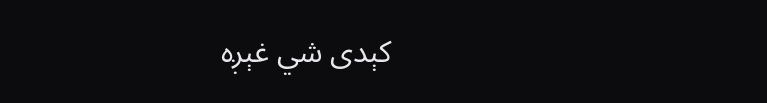کېدی شي غېږه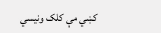کښي مې کلک ونیسي